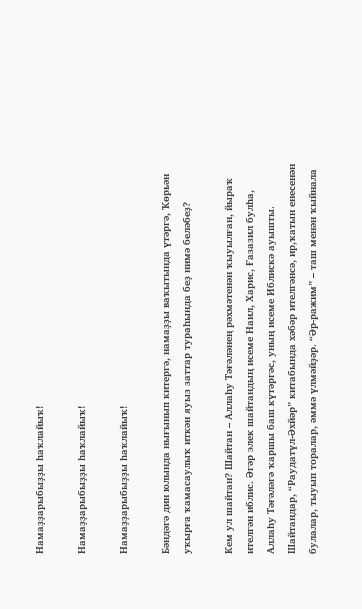Намаҙҙарыбыҙҙы һаҡлайыҡ!

Намаҙҙарыбыҙҙы һаҡлайыҡ!

Намаҙҙарыбыҙҙы һаҡлайыҡ!

Бәндәгә дин юлында нығынып китергә, намаҙҙы ваҡытында үтәргә, Ҡөрьән уҡырға ҡамасаулыҡ иткән яуыз заттар тураһында беҙ нимә беләбеҙ?

Кем ул шайтан? Шайтан – Аллаһу Тәғәләнең рәхмәтенән ҡыуылған, йыраҡ ителгән иблис. Әгәр элек шайтандың исеме Наил, Харис, Ғазазил булһа, Аллаһу Тәғәләгә ҡаршы баш күтәргәс, уның исеме Иблискә ауышты. Шайтандар, “Раудатүл-Әхйәр” китабында хәбәр ителгәнсә, ир,ҡатын енесенән булалар, тыуып торалар, әммә үлмәйҙәр. “Әр-ражим” – таш менән ҡыйнала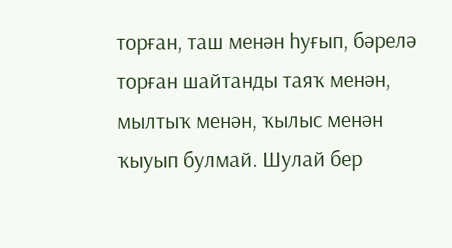торған, таш менән һуғып, бәрелә торған шайтанды таяҡ менән, мылтыҡ менән, ҡылыс менән ҡыуып булмай. Шулай бер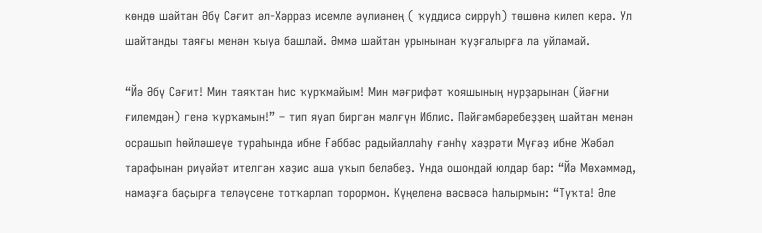көндө шайтан Әбү Сәғит әл-Хәрраз исемле әүлиәнең ( ҡуддисә сирруһ) төшөнә килеп керә. Ул шайтанды таяғы менән ҡыуа башлай. Әммә шайтан урынынан ҡуҙғалырға ла уйламай.

“Йә Әбү Сәғит! Мин таяҡтан һис ҡурҡмайым! Мин мәғрифәт ҡояшының нурҙарынан (йәғни ғилемдән) генә ҡурҡамын!” – тип яуап биргән мәлғүн Иблис. Пәйғәмбәребеҙҙең шайтан менән осрашып һөйләшеүе тураһында ибне Ғәббәс радыйаллаһу ғәнһү хәҙрәти Мүғәҙ ибне Жәбәл тарафынан риүәйәт ителгән хәҙис аша уҡып беләбеҙ. Унда ошондай юлдар бар: “Йә Мөхәммәд, намаҙға баҫырға теләүсене тотҡарлап торормон. Күңеленә вәсвәсә һалырмын: “Туҡта! Әле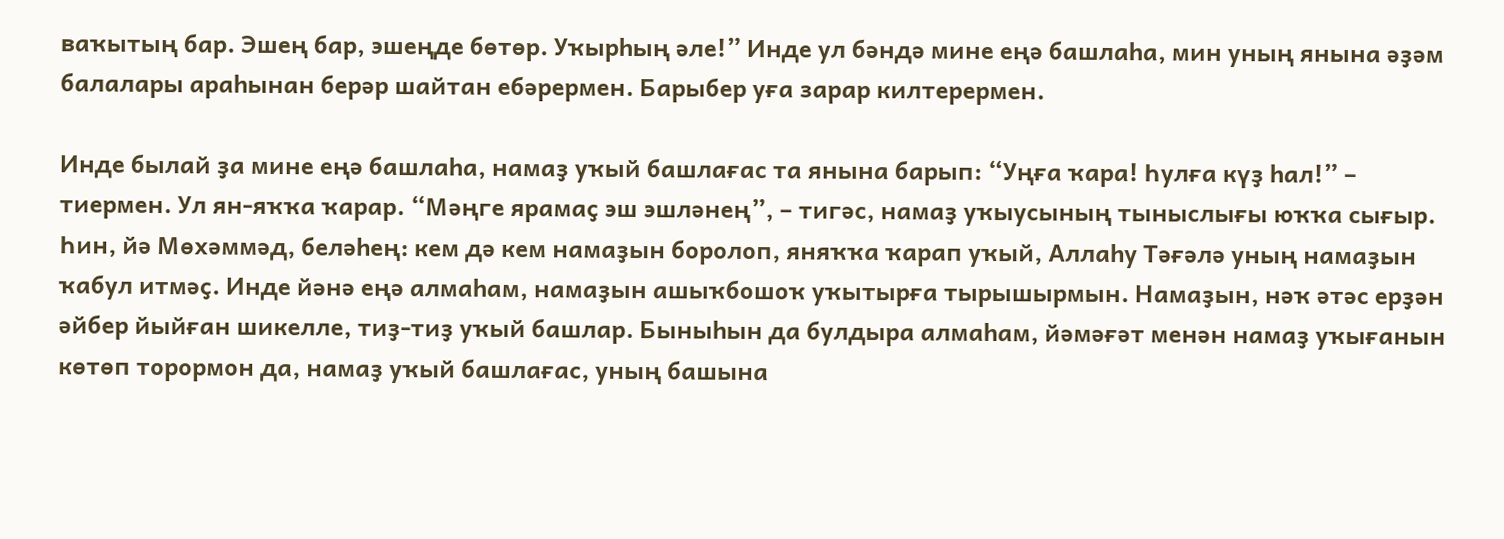ваҡытың бар. Эшең бар, эшеңде бөтөр. Уҡырһың әле!” Инде ул бәндә мине еңә башлаһа, мин уның янына әҙәм балалары араһынан берәр шайтан ебәрермен. Барыбер уға зарар килтерермен.

Инде былай ҙа мине еңә башлаһа, намаҙ уҡый башлағас та янына барып: “Уңға ҡара! Һулға күҙ һал!” – тиермен. Ул ян-яҡҡа ҡарар. “Мәңге ярамаҫ эш эшләнең”, – тигәс, намаҙ уҡыусының тыныслығы юҡҡа сығыр. Һин, йә Мөхәммәд, беләһең: кем дә кем намаҙын боролоп, яняҡҡа ҡарап уҡый, Аллаһу Тәғәлә уның намаҙын ҡабул итмәҫ. Инде йәнә еңә алмаһам, намаҙын ашыҡбошоҡ уҡытырға тырышырмын. Намаҙын, нәҡ әтәс ерҙән әйбер йыйған шикелле, тиҙ-тиҙ уҡый башлар. Быныһын да булдыра алмаһам, йәмәғәт менән намаҙ уҡығанын көтөп торормон да, намаҙ уҡый башлағас, уның башына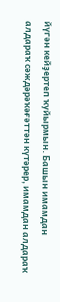йүгән кейҙертеп ҡуйырмын. Башын имамдан алдараҡ сәждәрәҡәғәттән күтәрер, имамдан алдараҡ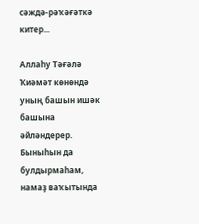сәждә-рәҡәғәткә китер...

Аллаһу Тәғәлә Ҡиәмәт көнөндә уның башын ишәк башына әйләндерер. Быныһын да булдырмаһам, намаҙ ваҡытында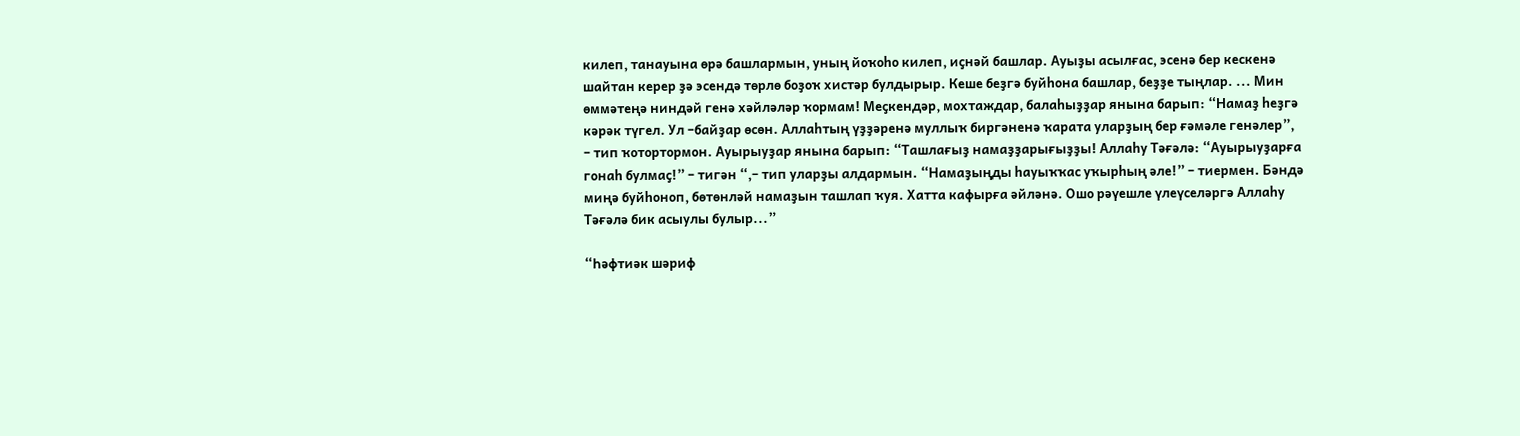килеп, танауына өрә башлармын, уның йоҡоһо килеп, иҫнәй башлар. Ауыҙы асылғас, эсенә бер кескенә шайтан керер ҙә эсендә төрлө боҙоҡ хистәр булдырыр. Кеше беҙгә буйһона башлар, беҙҙе тыңлар. ... Мин өммәтеңә ниндәй генә хәйләләр ҡормам! Меҫкендәр, мохтаждар, балаһыҙҙар янына барып: “Намаҙ һеҙгә кәрәк түгел. Ул –байҙар өсөн. Аллаһтың үҙҙәренә муллыҡ биргәненә ҡарата уларҙың бер ғәмәле генәлер”, – тип ҡотортормон. Ауырыуҙар янына барып: “Ташлағыҙ намаҙҙарығыҙҙы! Аллаһу Тәғәлә: “Ауырыуҙарға гонаһ булмаҫ!” – тигән “,– тип уларҙы алдармын. “Намаҙыңды һауыҡҡас уҡырһың әле!” – тиермен. Бәндә миңә буйһоноп, бөтөнләй намаҙын ташлап ҡуя. Хатта кафырға әйләнә. Ошо рәүешле үлеүселәргә Аллаһу Тәғәлә бик асыулы булыр...”

“Һәфтиәк шәриф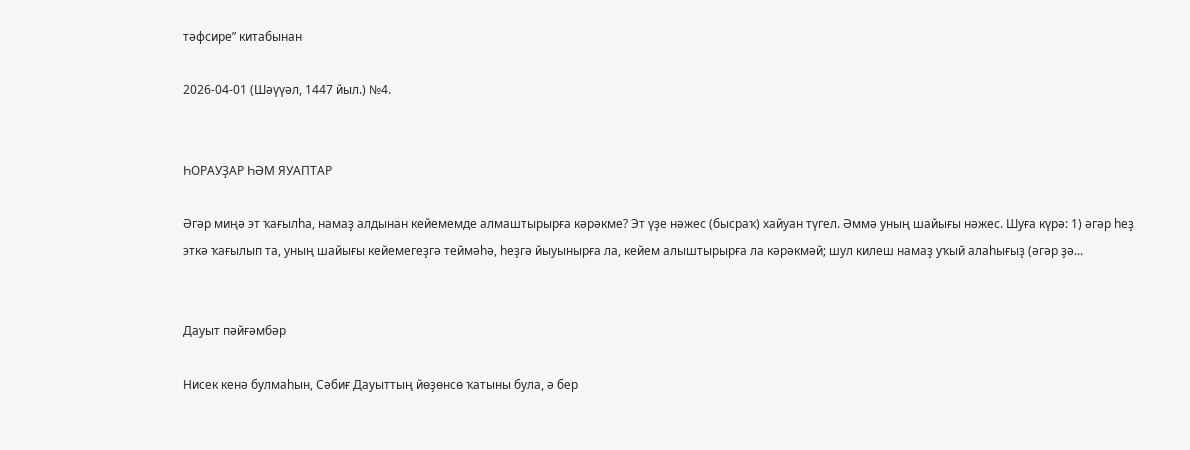тәфсире” китабынан

2026-04-01 (Шәүүәл, 1447 йыл.) №4.


ҺОРАУҘАР ҺӘМ ЯУАПТАР

Әгәр миңә эт ҡағылһа, намаҙ алдынан кейемемде алмаштырырға кәрәкме? Эт үҙе нәжес (бысраҡ) хайуан түгел. Әммә уның шайығы нәжес. Шуға күрә: 1) әгәр һеҙ эткә ҡағылып та, уның шайығы кейемегеҙгә теймәһә, һеҙгә йыуынырға ла, кейем алыштырырға ла кәрәкмәй; шул килеш намаҙ уҡый алаһығыҙ (әгәр ҙә...


Дауыт пәйғәмбәр

Нисек кенә булмаһын, Сәбиғ Дауыттың йөҙөнсө ҡатыны була, ә бер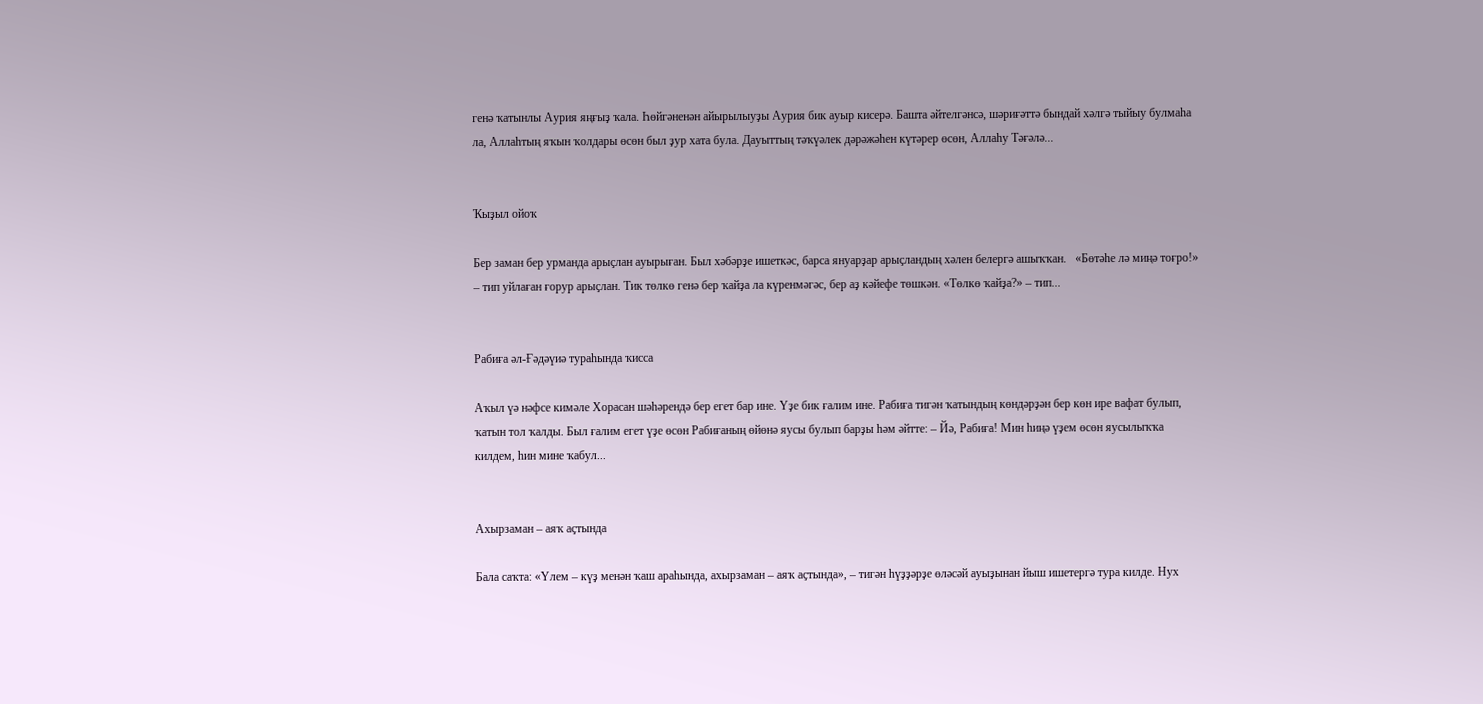генә ҡатынлы Аурия яңғыҙ ҡала. Һөйгәненән айырылыуҙы Аурия бик ауыр кисерә. Башта әйтелгәнсә, шәриғәттә бындай хәлгә тыйыу булмаһа ла, Аллаһтың яҡын ҡолдары өсөн был ҙур хата була. Дауыттың тәҡүәлек дәрәжәһен күтәрер өсөн, Аллаһу Тәғәлә...


Ҡыҙыл ойоҡ

Бер заман бер урманда арыҫлан ауырыған. Был хәбәрҙе ишеткәс, барса януарҙар арыҫландың хәлен белергә ашыҡҡан.   «Бөтәһе лә миңә тоғро!» – тип уйлаған ғорур арыҫлан. Тик төлкө генә бер ҡайҙа ла күренмәгәс, бер аҙ кәйефе төшкән. «Төлкө ҡайҙа?» – тип...


Рабиға әл-Ғәдәүиә тураһында ҡисса

Аҡыл үә нәфсе кимәле Хорасан шәһәрендә бер егет бар ине. Үҙе бик ғалим ине. Рабиға тигән ҡатындың көндәрҙән бер көн ире вафат булып, ҡатын тол ҡалды. Был ғалим егет үҙе өсөн Рабиғаның өйөнә яусы булып барҙы һәм әйтте: – Йә, Рабиға! Мин һиңә үҙем өсөн яусылыҡҡа килдем, һин мине ҡабул...


Ахырзаман – аяҡ аҫтында

Бала саҡта: «Үлем – күҙ менән ҡаш араһында, ахырзаман – аяҡ аҫтында», – тигән һүҙҙәрҙе өләсәй ауыҙынан йыш ишетергә тура килде. Нух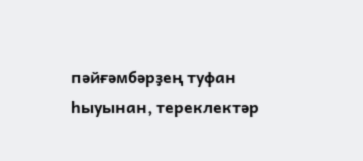пәйғәмбәрҙең туфан һыуынан, тереклектәр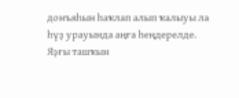донъяһын һаҡлап алып ҡалыуы ла һүҙ урауында аңға һеңдерелде.   Яҙғы ташҡын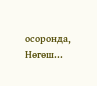осоронда, Нөгөш...